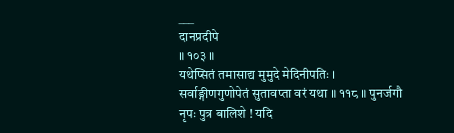___
दानप्रदीपे
॥ १०३ ॥
यथेप्सितं तमासाद्य मुमुदे मेदिनीपतिः । सर्वाङ्गीणगुणोपेतं सुतावप्ता वरं यथा ॥ ११८ ॥ पुनर्जगौ नृपः पुत्र बालिशे ! यदि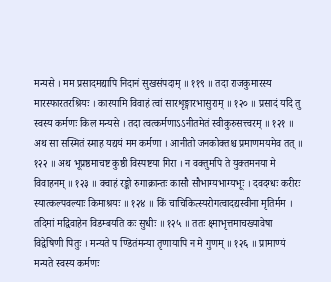मन्यसे । मम प्रसादमद्यापि निदानं सुखसंपदाम् ॥ ११९ ॥ तदा राजकुमारस्य मारस्फारतरश्रियः । कारयामि विवाहं त्वां सारशृङ्गारभासुराम् ॥ १२० ॥ प्रसादं यदि तु स्वस्य कर्मणः किल मन्यसे । तदा त्वत्कर्मणाऽऽनीतमेतं स्वीकुरुसत्त्वरम् ॥ १२१ ॥ अथ सा सस्मितं स्माह यद्ययं मम कर्मणा । आनीतो जनकोक्तश्च प्रमाणमयमेव तत् ॥ १२२ ॥ अथ भूप्रष्ठमाचष्ट कुष्ठी विस्पष्टया गिरा । न वक्तुमपि ते युक्तमनया मे विवाहनम् ॥ १२३ ॥ क्वाहं रङ्को रुगाक्रान्तः कासौ सौभाग्यभाग्यभूः । दवदग्धः करीरः स्यात्कल्पवल्याः किमाश्रयः ॥ १२४ ॥ किं चाचिकित्स्यरोगत्वादद्यस्वीना मृतिर्मम । तदिमां मद्विवाहेन विडम्बयति कः सुधीः ॥ १२५ ॥ ततः क्ष्माभृत्तमाचख्यावेषा विद्वेषिणी पितुः । मन्यते प ण्डितंमन्या तृणायापि न मे गुणम् ॥ १२६ ॥ प्रामाण्यं मन्यते स्वस्य कर्मणः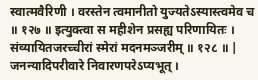स्वात्मवैरिणी । वरस्तेन त्वमानीतो युज्यतेऽस्यास्त्वमेव च ॥ १२७ ॥ इत्युक्त्वा स महीशेन प्रसह्य परिणायितः । संव्यायितजरच्चीरां स्मेरां मदनमञ्जरीम् ॥ १२८ ॥ | जनन्यादिपरीवारे निवारणपरेऽप्यभूत् ।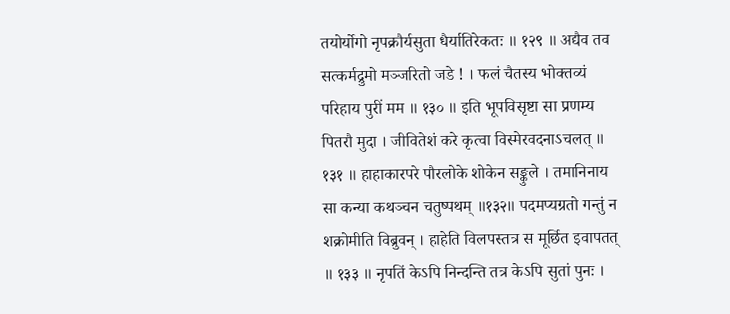तयोर्योगो नृपक्रौर्यसुता धैर्यातिरेकतः ॥ १२९ ॥ अद्यैव तव सत्कर्मद्रुमो मञ्जरितो जडे ! । फलं चैतस्य भोक्तव्यं परिहाय पुरीं मम ॥ १३० ॥ इति भूपविसृष्टा सा प्रणम्य पितरौ मुदा । जीवितेशं करे कृत्वा विस्मेरवदनाऽचलत् ॥ १३१ ॥ हाहाकारपरे पौरलोके शोकेन सङ्कुले । तमानिनाय सा कन्या कथञ्चन चतुष्पथम् ॥१३२॥ पदमप्यग्रतो गन्तुं न शक्रोमीति विब्रुवन् । हाहेति विलपस्तत्र स मूर्छित इवापतत् ॥ १३३ ॥ नृपतिं केऽपि निन्दन्ति तत्र केऽपि सुतां पुनः ।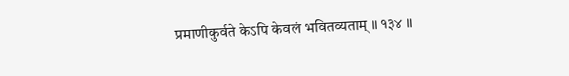प्रमाणीकुर्वते केऽपि केवलं भवितव्यताम् ॥ १३४ ॥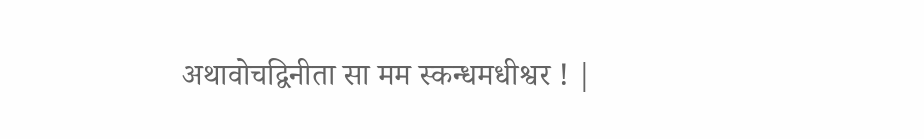अथावोचद्विनीता सा मम स्कन्धमधीश्वर ! |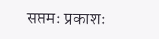सप्तमः प्रकाशः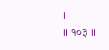।
॥ १०३ ॥